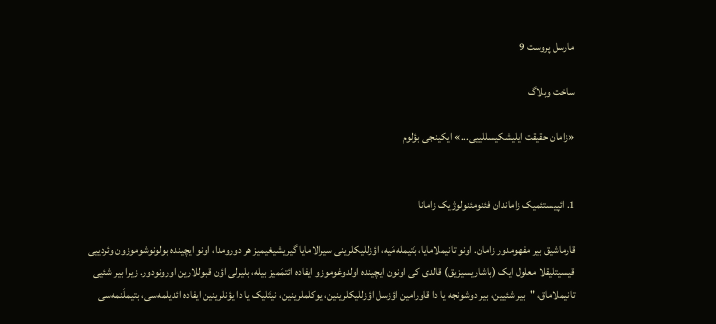مارسل پروست 9

ساخت وبلاگ

«زامان حقیقت ایلیشکیسللییی...» ایکینجی بؤلوم


1. ائپیستئمیک زاماندان فئنومئنولوژیک زامانا

قارماشیق بیر مفهومدور زامان. اونو تانیملامایا، بَتیمله‌مَیه، اؤزللیکلرینی سیرالامایا گیریشیغیمیز هر دورومدا، اونو ایچینده بولونوشوموزون وئردییی قیسیتلیقلا معلول ایک (باشاریسیزیق) قالدی کی اونون ایچینده اولدوغوموزو ایفاده ائتمَمیز بیله، بلیرلی اؤن قبوللارین اورونودور. زیرا بیر شئیی تانیملاماق، "بیر شئیین، بیر دوشونجه یا دا قاورامین اؤزسل اؤزللیکلرینین، یوکلملرینین، نیتَلیک یا دا یؤنلرینین ایفاده ائدیلمه‌سی، بتیملَنمه‌سی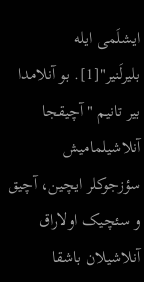ایشلَمی ایله بلیرلَنیر"[1]. بو آنلامدا بیر تانیم "آچیقجا آنلاشیلمامیش سؤزجوکلر ایچین، آچیق و سئچیک اولاراق آنلاشیلان باشقا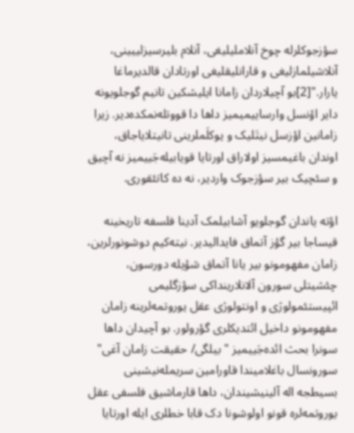سؤزجوکلرله چوخ آنلاملیلیغی، آنلام بلیرسیزلییینی، آنلاشیلمازلیغی و قارانلیقلیغی اورتادان قالدیرماغا یارار."[2]بو آچیلاردان زامانا ایلیشکین تانیم گوجلویونه دایر اؤنسل وارساییمیمیز داها دا قووتله‌نمکده‌دیر. زیرا زامانین اؤزسل نیتَلیک و یوکلَملرینی تانیتلایاجاق، اوندان باغیمسیز اولاراق اورتایا قویابیله‌جَییمیز نه آچیق و سئچیک بیر سؤزجوک واردیر، نه ده کاتئقوری.

اؤته یاندان گوجلویو آشابیلمک آدینا فلسفه تاریخینه قیساجا بیر گؤز آتماق فایدالیدیر. نیته‌کیم دوشونورلرین، زامان مفهومونو بیر یانا آتماق شؤیله دورسون، چئشیتلی سورون آلانلارینداکی سؤزگلیمی ائپیستئمولوژی و اونتولوژی عقل یوروتمه‌لرینه زامان مفهومونو داخیل ائتدیکلری گؤرولور. بو آچیدان داها سونرا بحث ائده‌جَییمیز "بیلگی/ حقیقت زامان آغی" سورونسال باغلامیندا قاورامین سریمله‌نیشینی بسیطجه اله آلینیشیندان، داها قارماشیق فلسفی عقل یوروتمه‌لره قونو اولوشونا دک قابا خطلری ایله اورتایا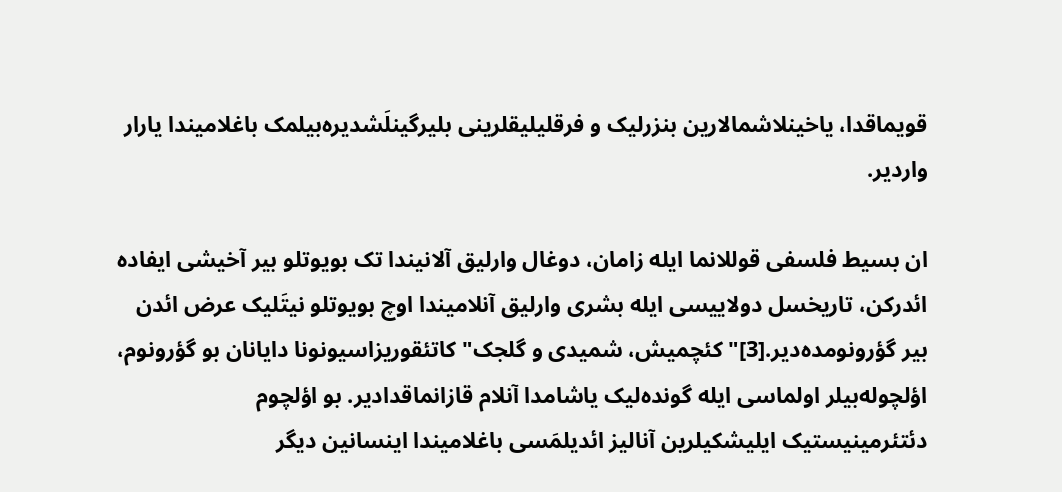قویماقدا، یاخینلاشمالارین بنزرلیک و فرقلیلیقلرینی بلیرگینلَشدیره‌بیلمک باغلامیندا یارار واردیر.

ان بسیط فلسفی قوللانما ایله زامان، دوغال وارلیق آلانیندا تک بویوتلو بیر آخیشی ایفاده ائدرکن، تاریخسل دولاییسی ایله بشری وارلیق آنلامیندا اوچ بویوتلو نیتَلیک عرض ائدن بیر گؤرونومده‌دیر.[3]"کئچمیش، شمیدی و گلجک" کاتئقوریزاسیونونا دایانان بو گؤرونوم، اؤلچوله‌بیلر اولماسی ایله گونده‌لیک یاشامدا آنلام قازانماقدادیر. بو اؤلچوم دئتئرمینیستیک ایلیشکیلرین آنالیز ائدیلمَسی باغلامیندا اینسانین دیگر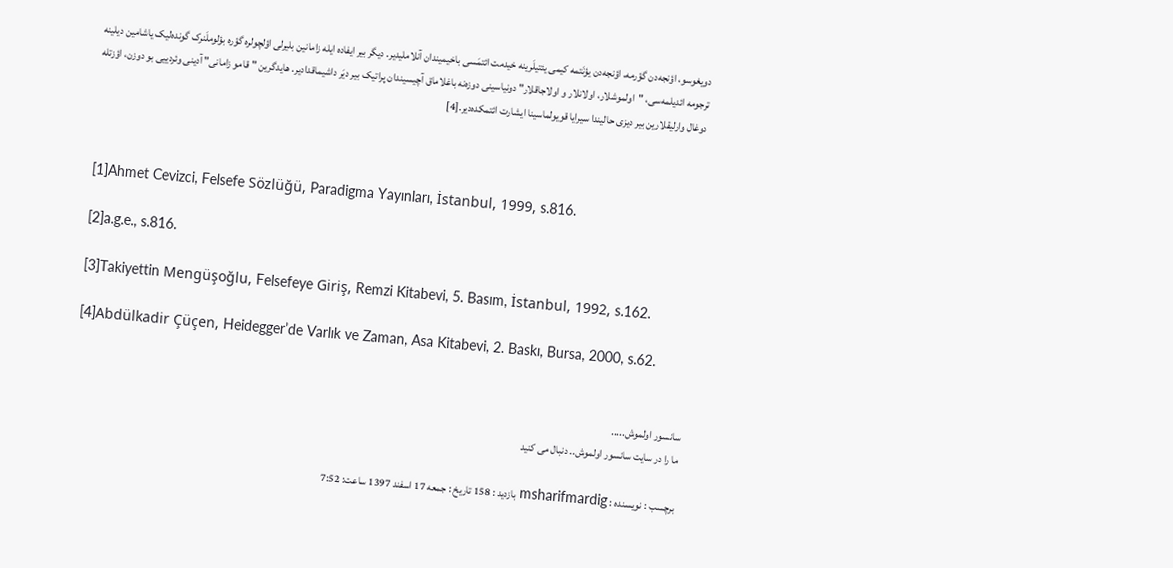دویغوسو، اؤنجه‌دن گؤرمه، اؤنجه‌دن یؤنَتمه کیمی یئتیلَرینه خیدمت ائتمَسی باخیمیندان آنلاملیدیر. دیگر بیر ایفاده ایله زامانین بلیرلی اؤلچولره گؤره بؤلوملَنرک گونده‌لیک یاشامین دیلینه ترجومه ائدیلمه‌سی، "اولموشلار، اولانلار و اولاجاقلار" دونیاسینی دوزه‌نه باغلاماق آچیسیندان پراتیک بیر دیَر داشیماقدادیر. هایدگرین "قامو زامانی" آدینی وئردییی بو دوزن، اؤزتله دوغال وارلیقلارین بیر دیزی حالیندا سیرایا قویولماسینا ایشارت ائتمکده‌دیر.[4]



[1]Ahmet Cevizci, Felsefe Sözlüğü, Paradigma Yayınları, İstanbul, 1999, s.816.

[2]a.g.e., s.816.

[3]Takiyettin Mengüşoğlu, Felsefeye Giriş, Remzi Kitabevi, 5. Basım, İstanbul, 1992, s.162.

[4]Abdülkadir Çüçen, Heidegger’de Varlık ve Zaman, Asa Kitabevi, 2. Baskı, Bursa, 2000, s.62.


سانسور اولموش.....
ما را در سایت سانسور اولموش.. دنبال می کنید

برچسب : نویسنده : msharifmardig بازدید : 158 تاريخ : جمعه 17 اسفند 1397 ساعت: 7:52